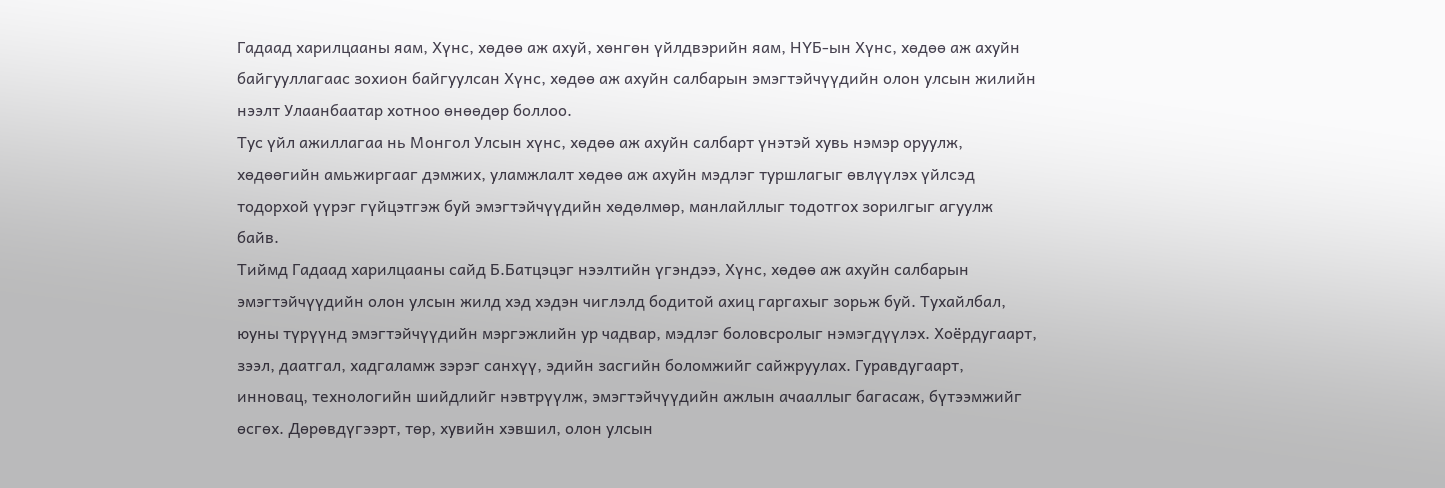Гадаад харилцааны яам, Хүнс, хөдөө аж ахуй, хөнгөн үйлдвэрийн яам, НҮБ-ын Хүнс, хөдөө аж ахуйн байгууллагаас зохион байгуулсан Хүнс, хөдөө аж ахуйн салбарын эмэгтэйчүүдийн олон улсын жилийн нээлт Улаанбаатар хотноо өнөөдөр боллоо.
Тус үйл ажиллагаа нь Монгол Улсын хүнс, хөдөө аж ахуйн салбарт үнэтэй хувь нэмэр оруулж, хөдөөгийн амьжиргааг дэмжих, уламжлалт хөдөө аж ахуйн мэдлэг туршлагыг өвлүүлэх үйлсэд тодорхой үүрэг гүйцэтгэж буй эмэгтэйчүүдийн хөдөлмөр, манлайллыг тодотгох зорилгыг агуулж байв.
Тиймд Гадаад харилцааны сайд Б.Батцэцэг нээлтийн үгэндээ, Хүнс, хөдөө аж ахуйн салбарын эмэгтэйчүүдийн олон улсын жилд хэд хэдэн чиглэлд бодитой ахиц гаргахыг зорьж буй. Тухайлбал, юуны түрүүнд эмэгтэйчүүдийн мэргэжлийн ур чадвар, мэдлэг боловсролыг нэмэгдүүлэх. Хоёрдугаарт, зээл, даатгал, хадгаламж зэрэг санхүү, эдийн засгийн боломжийг сайжруулах. Гуравдугаарт, инновац, технологийн шийдлийг нэвтрүүлж, эмэгтэйчүүдийн ажлын ачааллыг багасаж, бүтээмжийг өсгөх. Дөрөвдүгээрт, төр, хувийн хэвшил, олон улсын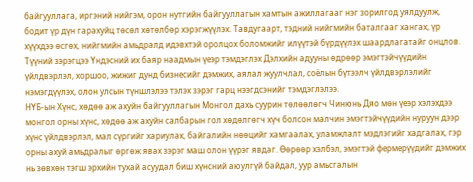байгууллага, иргэний нийгэм, орон нутгийн байгууллагын хамтын ажиллагааг нэг зорилгод уялдуулж, бодит үр дүн гарахуйц төсөл хөтөлбөр хэрэгжүүлэх. Тавдугаарт, тэдний нийгмийн баталгааг хангах, үр хүүхдээ өсгөх, нийгмийн амьдралд идэвхтэй оролцох боломжийг илүүтэй бүрдүүлэх шаардлагатайг онцлов. Түүний зэрэгцээ Үндэсний их баяр наадмын үеэр тэмдэглэх Дэлхийн адууны өдрөөр эмэгтэйчүүдийн үйлдвэрлэл, хоршоо, жижиг дунд бизнесийг дэмжих, аялал жуулчлал, соёлын бүтээлч үйлдвэрлэлийг нэмэгдүүлэх, олон улсын түншлэлээ тэлэх зэрэг гарц нээгдсэнийг тэмдэглэлээ.
НҮБ-ын Хүнс, хөдөө аж ахуйн байгууллагын Монгол дахь суурин төлөөлөгч Чинюнь Дяо мөн үеэр хэлэхдээ монгол орны хүнс, хөдөө аж ахуйн салбарын гол хөдөлгөгч хүч болсон малчин эмэгтэйчүүдийн нуруун дээр хүнс үйлдвэрлэл, мал сүргийг хариулах, байгалийн нөөцийг хамгаалах, уламжлалт мэдлэгийг хадгалах, гэр орны ахуй амьдралыг өргөж явах зэрэг маш олон үүрэг явдаг. Өөрөөр хэлбэл, эмэгтэй фермерүүдийг дэмжих нь зөвхөн тэгш эрхийн тухай асуудал биш хүнсний аюулгүй байдал, уур амьсгалын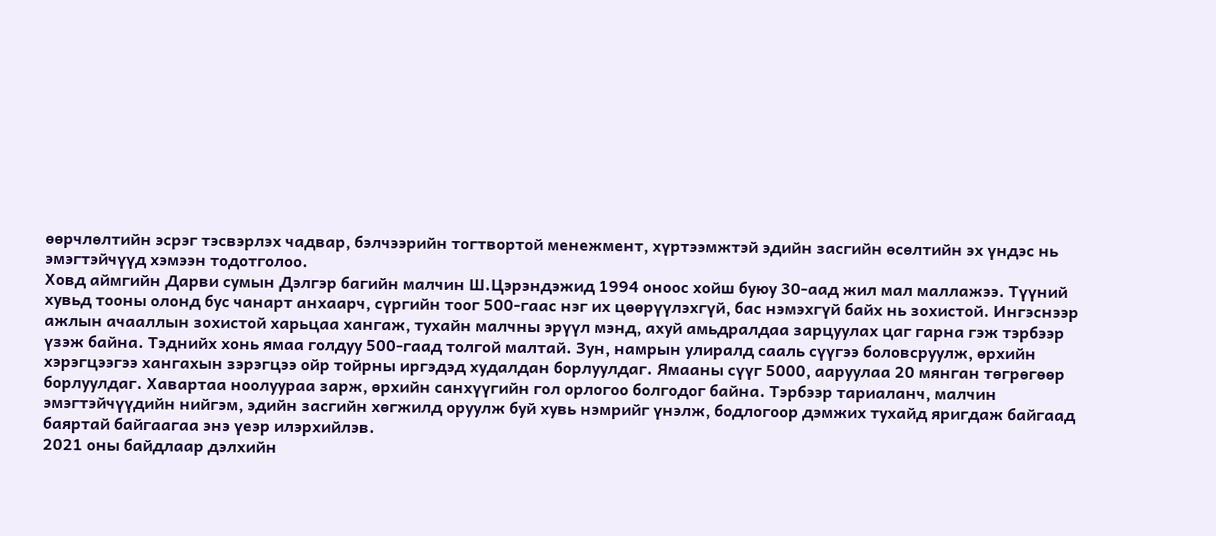өөрчлөлтийн эсрэг тэсвэрлэх чадвар, бэлчээрийн тогтвортой менежмент, хүртээмжтэй эдийн засгийн өсөлтийн эх үндэс нь эмэгтэйчүүд хэмээн тодотголоо.
Ховд аймгийн Дарви сумын Дэлгэр багийн малчин Ш.Цэрэндэжид 1994 оноос хойш буюу 30-аад жил мал маллажээ. Түүний хувьд тооны олонд бус чанарт анхаарч, сүргийн тоог 500-гаас нэг их цөөрүүлэхгүй, бас нэмэхгүй байх нь зохистой. Ингэснээр ажлын ачааллын зохистой харьцаа хангаж, тухайн малчны эрүүл мэнд, ахуй амьдралдаа зарцуулах цаг гарна гэж тэрбээр үзэж байна. Тэднийх хонь ямаа голдуу 500-гаад толгой малтай. Зун, намрын улиралд сааль сүүгээ боловсруулж, өрхийн хэрэгцээгээ хангахын зэрэгцээ ойр тойрны иргэдэд худалдан борлуулдаг. Ямааны сүүг 5000, ааруулаа 20 мянган төгрөгөөр борлуулдаг. Хавартаа ноолуураа зарж, өрхийн санхүүгийн гол орлогоо болгодог байна. Тэрбээр тариаланч, малчин эмэгтэйчүүдийн нийгэм, эдийн засгийн хөгжилд оруулж буй хувь нэмрийг үнэлж, бодлогоор дэмжих тухайд яригдаж байгаад баяртай байгаагаа энэ үеэр илэрхийлэв.
2021 оны байдлаар дэлхийн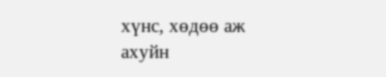хүнс, хөдөө аж ахуйн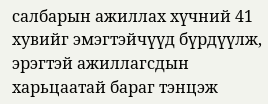салбарын ажиллах хүчний 41 хувийг эмэгтэйчүүд бүрдүүлж, эрэгтэй ажиллагсдын харьцаатай бараг тэнцэж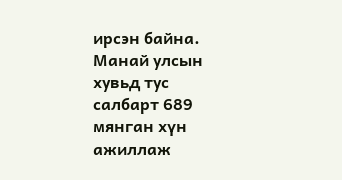ирсэн байна. Манай улсын хувьд тус салбарт 689 мянган хүн ажиллаж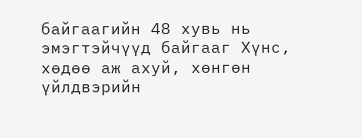байгаагийн 48 хувь нь эмэгтэйчүүд байгааг Хүнс, хөдөө аж ахуй, хөнгөн үйлдвэрийн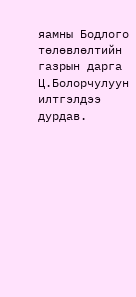яамны Бодлого төлөвлөлтийн газрын дарга Ц.Болорчулуун илтгэлдээ дурдав.